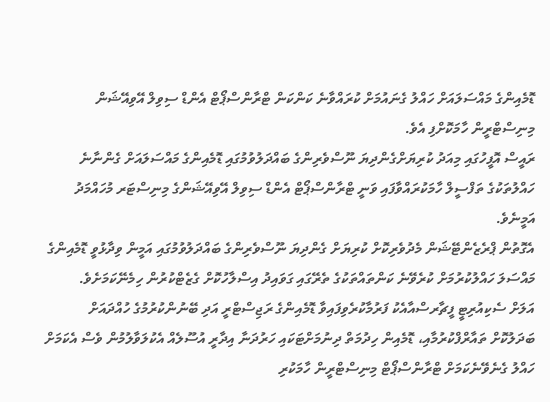ޑޮމެއިންގެ މައްސަލައަށް ހައްލު ގެނައުމަށް ކުރައްވާނެ ކަންކަން ޓްރާންސްޕޯޓް އެންޑް ސިވިލް އޭވިއޭޝަން މިނިސްޓްރީން ހާމަކޮށްފި އެވެ.
ރައީސް އޮފީހުގައި މިއަދު ކުރިޔަށްގެންދިޔަ ނޫސްވެރިންގެ ބައްދަލުވުމުގައި ޑޮމެއިންގެ މައްސަލައަށް ގެންނާނެ ހައްލުތަކުގެ ތަފްސީލް ހާމަކުރައްވާފައި ވަނީ ޓްރާންސްޕޯޓް އެންޑް ސިވިލް އޭވިއޭޝަންގެ މިނިސްޓަރ މުހައްމަދު އަމީނެވެ.
އެގޮތުން ޕްރެޒެންޓޭޝަން މެދުވެރިކޮށް ކުރިޔަށް ގެންދިޔަ ނޫސްވެރިންގެ ބައްދަލުވުމުގައި އަމީން ވިދާޅުވީ ޑޮމެއިންގެ މައްސަލަ ހައްލުކުރުމަށް ކުރެވޭނެ ކަންތައްތަކުގެ ތެރޭގައި ގަވައިދު އިސްލާހުކޮށް ގެޒެޓްކުރުން ހިމެނޭކަމަށެވެ.
އަލަށް ސެކިއުރިޓީ ފީޗާރސްއާއެކު ފަރުމާކުރެވިފައިވާ ޑޮމެއިންގެ ރަޖިސްޓްރީ އަދި ބޭނުންކުރުމުގެ ހުއްދައަށް ބަދަލުކޮށް ތައާރްފްކުރުމާއި، ޑޮމެއިން ހިދުމަތް ދިނުމަށްޓަކައި ހަރުދަނާ އިދާރީ އުސޫލެއް އެކުލަވާލުމުން ވެސް އެކަމަށް ހައްލު ގެނެވޭނެކަމަށް ޓްރާންސްޕޯޓް މިނިސްޓްރީން ހާމަކުރި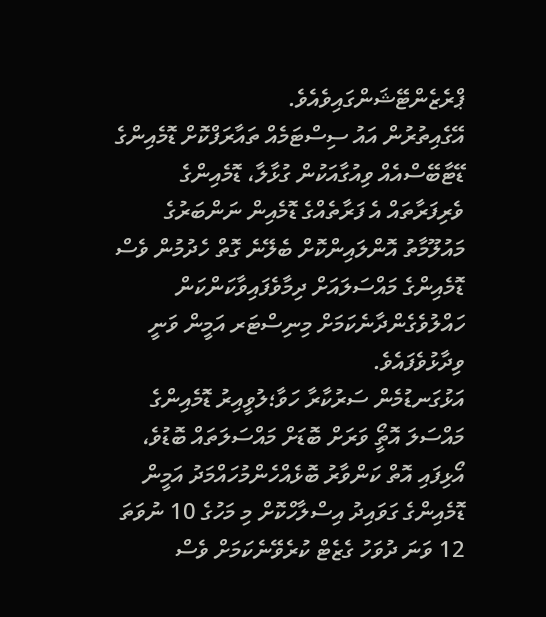ޕްރެޒެންޓޭޝަންގައިވެއެވެ.
އޭގެއިތުރުން އައު ސިސްޓަމެއް ތައާރަފްކޮށް ޑޮމެއިންގެ ޑޭޓާބޭސްއެއް ވިއުގާއަކުން ގުޅާލާ، ޑޮމެއިންގެ ވެރިފަރާތައް އެ ފަރާތެއްގެ ޑޮމެއިން ނަންބަރުގެ މައުލޫމާތު އޮންލައިންކޮށް ބެލޭނެ ގޮތް ހެދުމުން ވެސް ޑޮމެއިންގެ މައްސަލައަށް ދިމާވެފައިވާކަންކަން ހައްލުވެގެންދާނެކަމަށް މިނިސްޓަރ އަމީން ވަނީ ވިދާޅުވެފައެވެ.
އަޅުގަނޑުމެން ސަރުކާރާ ހަވާ؛ލުވީއިރު ޑޮމެއިންގެ މައްސަލަ އޮތީޯ ވަރަށް ބޮޑަށް މައްސަލަތައް ބޮޑުވެ، އޯޅިފައި އޮތް ކަންވާރު ބޮޅެއްހެންމުހައްމަދު އަމީން
ޑޮމެއިންގެ ގަވައިދު އިސްލާހްކޮށް މި މަހުގެ 10 ނުވަތަ 12 ވަނަ ދުވަހު ގެޒެޓް ކުރެވޭނެކަމަށް ވެސް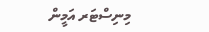މިނިސްޓަރ އަމީން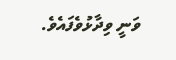ވަނީ ވިދާޅުވެފައެވެ.